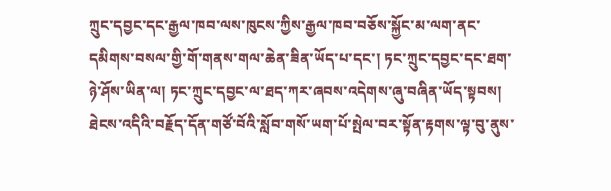ཀྲུང་དབྱང་དང་རྒྱལ་ཁབ་ལས་ཁུངས་ཀྱིས་རྒྱལ་ཁབ་བཅོས་སྐྱོང་མ་ལག་ནང་དམིགས་བསལ་གྱི་གོ་གནས་གལ་ཆེན་ཟིན་ཡོད་པ་དང་། ཏང་ཀྲུང་དབྱང་དང་ཐག་ཉེ་ཤོས་ཡིན་ལ། ཏང་ཀྲུང་དབྱང་ལ་ཐད་ཀར་ཞབས་འདེགས་ཞུ་བཞིན་ཡོད་སྟབས། ཐེངས་འདིའི་བརྗོད་དོན་གཙོ་བོའི་སློབ་གསོ་ཡག་པོ་སྤེལ་བར་སྟོན་རྟགས་ལྟ་བུ་ནུས་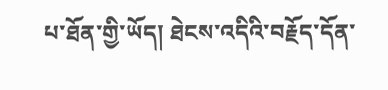པ་ཐོན་གྱི་ཡོད། ཐེངས་འདིའི་བརྗོད་དོན་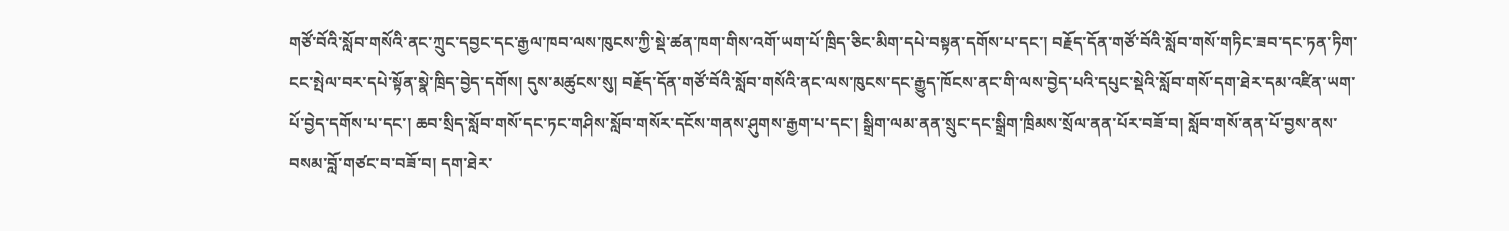གཙོ་བོའི་སློབ་གསོའི་ནང་ཀྲུང་དབྱང་དང་རྒྱལ་ཁབ་ལས་ཁུངས་ཀྱི་སྡེ་ཚན་ཁག་གིས་འགོ་ཡག་པོ་ཁྲིད་ཅིང་མིག་དཔེ་བསྟན་དགོས་པ་དང་། བརྗོད་དོན་གཙོ་བོའི་སློབ་གསོ་གཏིང་ཟབ་དང་ཏན་ཏིག་ངང་སྤེལ་བར་དཔེ་སྟོན་སྣེ་ཁྲིད་བྱེད་དགོས། དུས་མཚུངས་སུ། བརྗོད་དོན་གཙོ་བོའི་སློབ་གསོའི་ནང་ལས་ཁུངས་དང་རྒྱུད་ཁོངས་ནང་གི་ལས་བྱེད་པའི་དཔུང་སྡེའི་སློབ་གསོ་དག་ཐེར་དམ་འཛིན་ཡག་པོ་བྱེད་དགོས་པ་དང་། ཆབ་སྲིད་སློབ་གསོ་དང་ཏང་གཤིས་སློབ་གསོར་དངོས་གནས་ཤུགས་རྒྱག་པ་དང་། སྒྲིག་ལམ་ནན་སྲུང་དང་སྒྲིག་ཁྲིམས་སྲོལ་ནན་པོར་བཟོ་བ། སློབ་གསོ་ནན་པོ་བྱས་ནས་བསམ་བློ་གཙང་བ་བཟོ་བ། དག་ཐེར་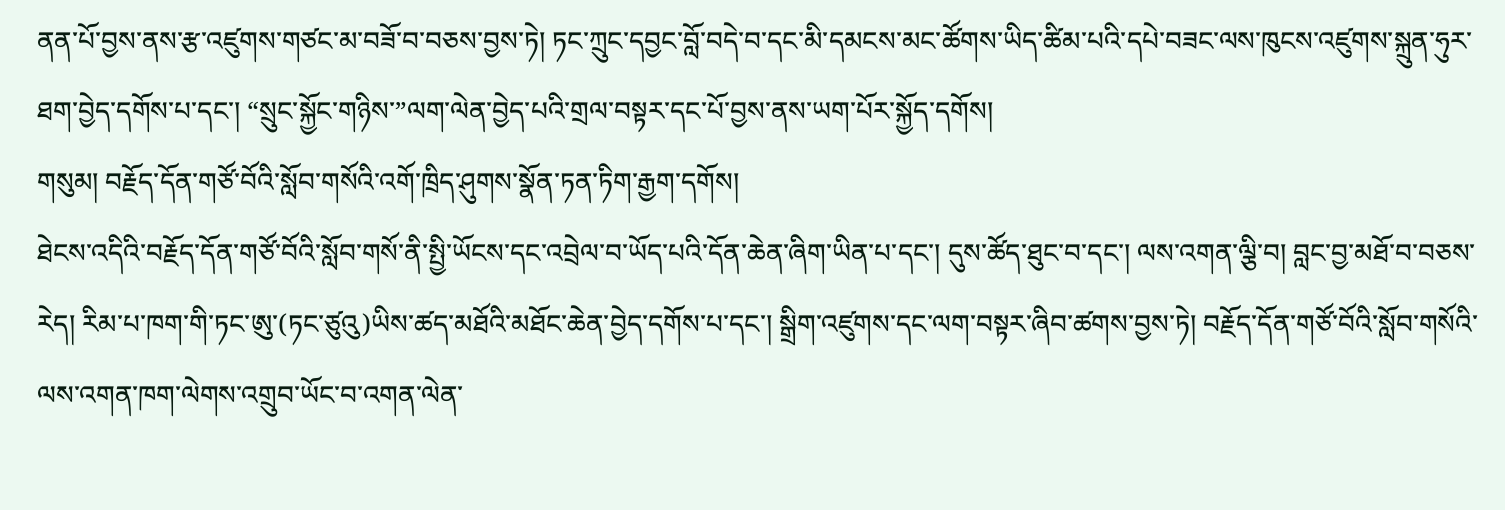ནན་པོ་བྱས་ནས་རྩ་འཛུགས་གཙང་མ་བཟོ་བ་བཅས་བྱས་ཏེ། ཏང་ཀྲུང་དབྱང་བློ་བདེ་བ་དང་མི་དམངས་མང་ཚོགས་ཡིད་ཚིམ་པའི་དཔེ་བཟང་ལས་ཁུངས་འཛུགས་སྐྲུན་ཧུར་ཐག་བྱེད་དགོས་པ་དང་། “སྲུང་སྐྱོང་གཉིས་”ལག་ལེན་བྱེད་པའི་གྲལ་བསྟར་དང་པོ་བྱས་ནས་ཡག་པོར་སྐྱོད་དགོས།
གསུམ། བརྗོད་དོན་གཙོ་བོའི་སློབ་གསོའི་འགོ་ཁྲིད་ཤུགས་སྣོན་ཏན་ཏིག་རྒྱག་དགོས།
ཐེངས་འདིའི་བརྗོད་དོན་གཙོ་བོའི་སློབ་གསོ་ནི་སྤྱི་ཡོངས་དང་འབྲེལ་བ་ཡོད་པའི་དོན་ཆེན་ཞིག་ཡིན་པ་དང་། དུས་ཚོད་ཐུང་བ་དང་། ལས་འགན་ལྕི་བ། བླང་བྱ་མཐོ་བ་བཅས་རེད། རིམ་པ་ཁག་གི་ཏང་ཨུ་(ཏང་ཙུའུ)ཡིས་ཚད་མཐོའི་མཐོང་ཆེན་བྱེད་དགོས་པ་དང་། སྒྲིག་འཛུགས་དང་ལག་བསྟར་ཞིབ་ཚགས་བྱས་ཏེ། བརྗོད་དོན་གཙོ་བོའི་སློབ་གསོའི་ལས་འགན་ཁག་ལེགས་འགྲུབ་ཡོང་བ་འགན་ལེན་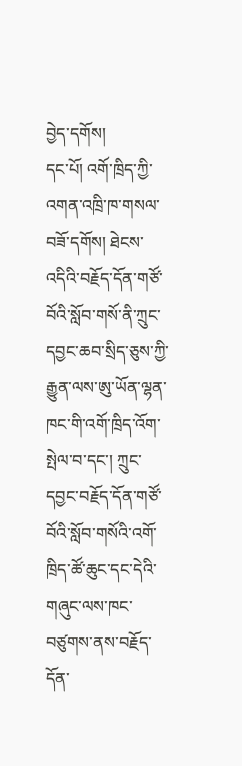བྱེད་དགོས།
དང་པོ། འགོ་ཁྲིད་ཀྱི་འགན་འཁྲི་ཁ་གསལ་བཟོ་དགོས། ཐེངས་འདིའི་བརྗོད་དོན་གཙོ་བོའི་སློབ་གསོ་ནི་ཀྲུང་དབྱང་ཆབ་སྲིད་ཅུས་ཀྱི་རྒྱུན་ལས་ཨུ་ཡོན་ལྷན་ཁང་གི་འགོ་ཁྲིད་འོག་སྤེལ་བ་དང་། ཀྲུང་དབྱང་བརྗོད་དོན་གཙོ་བོའི་སློབ་གསོའི་འགོ་ཁྲིད་ཚོ་ཆུང་དང་དེའི་གཞུང་ལས་ཁང་བཙུགས་ནས་བརྗོད་དོན་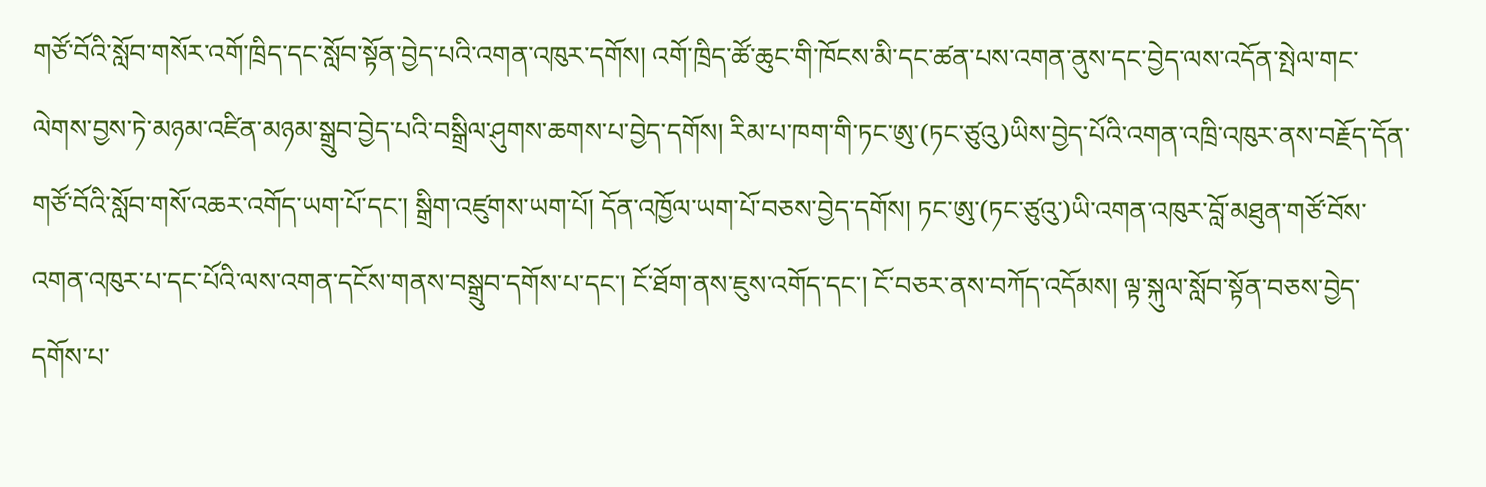གཙོ་བོའི་སློབ་གསོར་འགོ་ཁྲིད་དང་སློབ་སྟོན་བྱེད་པའི་འགན་འཁུར་དགོས། འགོ་ཁྲིད་ཚོ་ཆུང་གི་ཁོངས་མི་དང་ཚན་པས་འགན་ནུས་དང་བྱེད་ལས་འདོན་སྤེལ་གང་ལེགས་བྱས་ཏེ་མཉམ་འཛིན་མཉམ་སྒྲུབ་བྱེད་པའི་བསྒྲིལ་ཤུགས་ཆགས་པ་བྱེད་དགོས། རིམ་པ་ཁག་གི་ཏང་ཨུ་(ཏང་ཙུའུ)ཡིས་བྱེད་པོའི་འགན་འཁྲི་འཁུར་ནས་བརྗོད་དོན་གཙོ་བོའི་སློབ་གསོ་འཆར་འགོད་ཡག་པོ་དང་། སྒྲིག་འཛུགས་ཡག་པོ། དོན་འཁྱོལ་ཡག་པོ་བཅས་བྱེད་དགོས། ཏང་ཨུ་(ཏང་ཙུའུ་)ཡི་འགན་འཁུར་བློ་མཐུན་གཙོ་བོས་འགན་འཁུར་པ་དང་པོའི་ལས་འགན་དངོས་གནས་བསྒྲུབ་དགོས་པ་དང་། ངོ་ཐོག་ནས་ཇུས་འགོད་དང་། ངོ་བཅར་ནས་བཀོད་འདོམས། ལྟ་སྐུལ་སློབ་སྟོན་བཅས་བྱེད་དགོས་པ་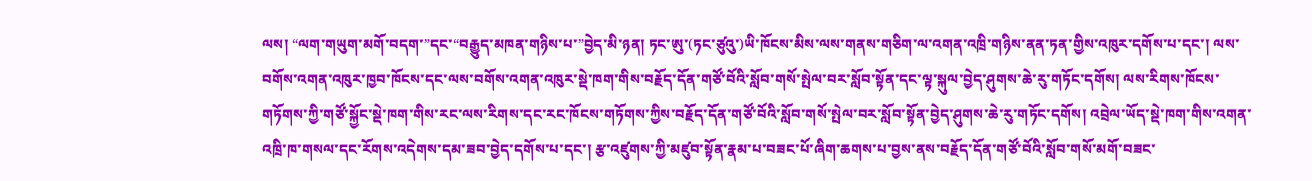ལས། “ལག་གཡུག་མགོ་བདག་”དང་“བརྒྱུད་མཁན་གཉིས་པ་”བྱེད་མི་ཉན། ཏང་ཨུ་(ཏང་ཙུའུ་)ཡི་ཁོངས་མིས་ལས་གནས་གཅིག་ལ་འགན་འཁྲི་གཉིས་ནན་ཏན་གྱིས་འཁུར་དགོས་པ་དང་། ལས་བགོས་འགན་འཁུར་ཁྱབ་ཁོངས་དང་ལས་བགོས་འགན་འཁུར་སྡེ་ཁག་གིས་བརྗོད་དོན་གཙོ་བོའི་སློབ་གསོ་སྤེལ་བར་སློབ་སྟོན་དང་ལྟ་སྐུལ་བྱེད་ཤུགས་ཆེ་རུ་གཏོང་དགོས། ལས་རིགས་ཁོངས་གཏོགས་ཀྱི་གཙོ་སྐྱོང་སྡེ་ཁག་གིས་རང་ལས་རིགས་དང་རང་ཁོངས་གཏོགས་ཀྱིས་བརྗོད་དོན་གཙོ་བོའི་སློབ་གསོ་སྤེལ་བར་སློབ་སྟོན་བྱེད་ཤུགས་ཆེ་རུ་གཏོང་དགོས། འབྲེལ་ཡོད་སྡེ་ཁག་གིས་འགན་འཁྲི་ཁ་གསལ་དང་རོགས་འདེགས་དམ་ཟབ་བྱེད་དགོས་པ་དང་། རྩ་འཛུགས་ཀྱི་མཛུབ་སྟོན་རྣམ་པ་བཟང་པོ་ཞིག་ཆགས་པ་བྱས་ནས་བརྗོད་དོན་གཙོ་བོའི་སློབ་གསོ་མགོ་བཟང་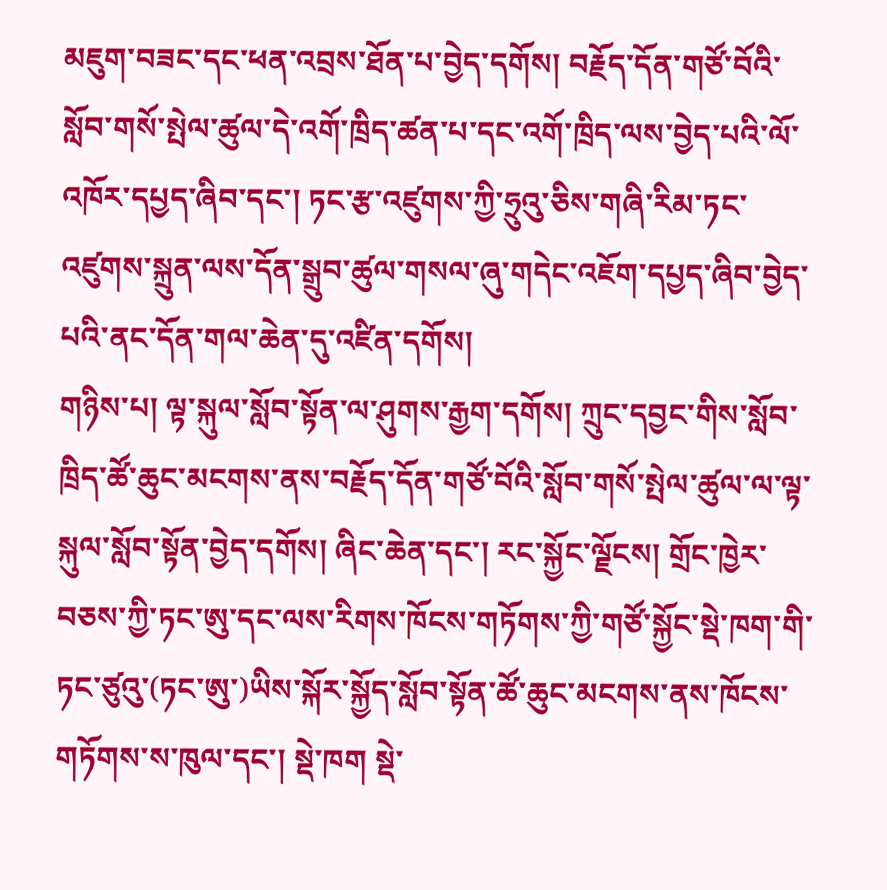མཇུག་བཟང་དང་ཕན་འབྲས་ཐོན་པ་བྱེད་དགོས། བརྗོད་དོན་གཙོ་བོའི་སློབ་གསོ་སྤེལ་ཚུལ་དེ་འགོ་ཁྲིད་ཚན་པ་དང་འགོ་ཁྲིད་ལས་བྱེད་པའི་ལོ་འཁོར་དཔྱད་ཞིབ་དང་། ཏང་རྩ་འཛུགས་ཀྱི་ཧྲུའུ་ཅིས་གཞི་རིམ་ཏང་འཛུགས་སྐྲུན་ལས་དོན་སྒྲུབ་ཚུལ་གསལ་ཞུ་གདེང་འཇོག་དཔྱད་ཞིབ་བྱེད་པའི་ནང་དོན་གལ་ཆེན་དུ་འཛིན་དགོས།
གཉིས་པ། ལྟ་སྐུལ་སློབ་སྟོན་ལ་ཤུགས་རྒྱག་དགོས། ཀྲུང་དབྱང་གིས་སློབ་ཁྲིད་ཚོ་ཆུང་མངགས་ནས་བརྗོད་དོན་གཙོ་བོའི་སློབ་གསོ་སྤེལ་ཚུལ་ལ་ལྟ་སྐུལ་སློབ་སྟོན་བྱེད་དགོས། ཞིང་ཆེན་དང་། རང་སྐྱོང་ལྗོངས། གྲོང་ཁྱེར་བཅས་ཀྱི་ཏང་ཨུ་དང་ལས་རིགས་ཁོངས་གཏོགས་ཀྱི་གཙོ་སྐྱོང་སྡེ་ཁག་གི་ཏང་ཙུའུ་(ཏང་ཨུ་)ཡིས་སྐོར་སྐྱོད་སློབ་སྟོན་ཚོ་ཆུང་མངགས་ནས་ཁོངས་གཏོགས་ས་ཁུལ་དང་། སྡེ་ཁག སྡེ་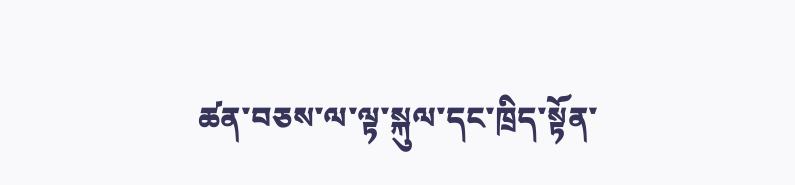ཚན་བཅས་ལ་ལྟ་སྐུལ་དང་ཁྲིད་སྟོན་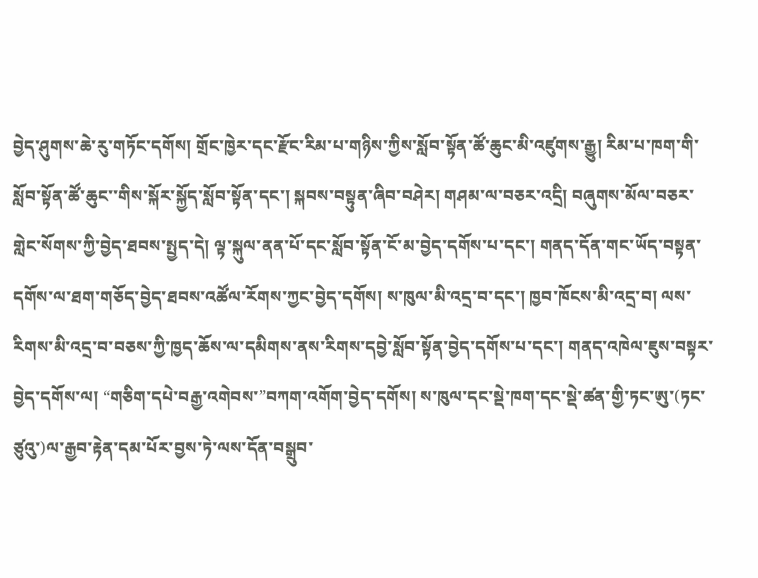བྱེད་ཤུགས་ཆེ་རུ་གཏོང་དགོས། གྲོང་ཁྱེར་དང་རྫོང་རིམ་པ་གཉིས་ཀྱིས་སློབ་སྟོན་ཚོ་ཆུང་མི་འཛུགས་རྒྱུ། རིམ་པ་ཁག་གི་སློབ་སྟོན་ཚོ་ཆུང་་གིས་སྐོར་སྐྱོད་སློབ་སྟོན་དང་། སྐབས་བསྟུན་ཞིབ་བཤེར། གཤམ་ལ་བཅར་འདྲི། བཞུགས་མོལ་བཅར་གླེང་སོགས་ཀྱི་བྱེད་ཐབས་སྤྱད་དེ། ལྟ་སྐུལ་ནན་པོ་དང་སློབ་སྟོན་ངོ་མ་བྱེད་དགོས་པ་དང་། གནད་དོན་གང་ཡོད་བསྟན་དགོས་ལ་ཐག་གཅོད་བྱེད་ཐབས་འཚོལ་རོགས་ཀྱང་བྱེད་དགོས། ས་ཁུལ་མི་འདྲ་བ་དང་། ཁྱབ་ཁོངས་མི་འདྲ་བ། ལས་རིགས་མི་འདྲ་བ་བཅས་ཀྱི་ཁྱད་ཆོས་ལ་དམིགས་ནས་རིགས་དབྱེ་སློབ་སྟོན་བྱེད་དགོས་པ་དང་། གནད་འཁེལ་ཇུས་བསྟར་བྱེད་དགོས་ལ། “གཅིག་དཔེ་བརྒྱ་འགེབས་”བཀག་འགོག་བྱེད་དགོས། ས་ཁུལ་དང་སྡེ་ཁག་དང་སྡེ་ཚན་གྱི་ཏང་ཨུ་(ཏང་ཙུའུ་)ལ་རྒྱབ་རྟེན་དམ་པོར་བྱས་ཏེ་ལས་དོན་བསྒྲུབ་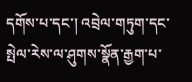དགོས་པ་དང་། འབྲེལ་གཏུག་དང་སྤེལ་རེས་ལ་ཤུགས་སྣོན་རྒྱག་པ་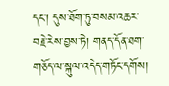དང་། དུས་ཐོག་ཏུ་བསམ་འཆར་བརྗེ་རེས་བྱས་ཏེ། གནད་དོན་ཐག་གཅོད་ལ་སྐུལ་འདེད་གཏོང་དགོས།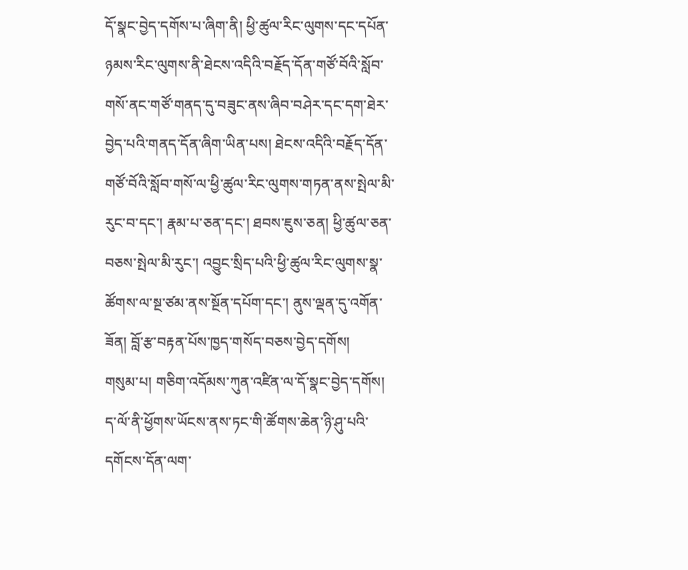དོ་སྣང་བྱེད་དགོས་པ་ཞིག་ནི། ཕྱི་ཚུལ་རིང་ལུགས་དང་དཔོན་ཉམས་རིང་ལུགས་ནི་ཐེངས་འདིའི་བརྗོད་དོན་གཙོ་བོའི་སློབ་གསོ་ནང་གཙོ་གནད་དུ་བཟུང་ནས་ཞིབ་བཤེར་དང་དག་ཐེར་བྱེད་པའི་གནད་དོན་ཞིག་ཡིན་པས། ཐེངས་འདིའི་བརྗོད་དོན་གཙོ་བོའི་སློབ་གསོ་ལ་ཕྱི་ཚུལ་རིང་ལུགས་གཏན་ནས་སྤེལ་མི་རུང་བ་དང་། རྣམ་པ་ཅན་དང་། ཐབས་ཇུས་ཅན། ཕྱི་ཚུལ་ཅན་བཅས་སྤེལ་མི་རུང་། འབྱུང་སྲིད་པའི་ཕྱི་ཚུལ་རིང་ལུགས་སྣ་ཚོགས་ལ་སྔ་ཙམ་ནས་སྔོན་དཔོག་དང་། ནུས་ལྡན་དུ་འགོན་ཟོན། བློ་རྩ་བརྟན་པོས་ཁྱད་གསོད་བཅས་བྱེད་དགོས།
གསུམ་པ། གཅིག་འདོམས་ཀུན་འཛིན་ལ་དོ་སྣང་བྱེད་དགོས། ད་ལོ་ནི་ཕྱོགས་ཡོངས་ནས་ཏང་གི་ཚོགས་ཆེན་ཉི་ཤུ་པའི་དགོངས་དོན་ལག་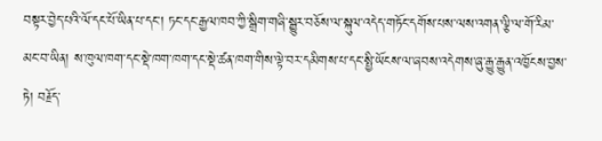བསྟར་བྱེད་པའི་ལོ་དང་པོ་ཡིན་པ་དང་། ཏང་དང་རྒྱལ་ཁབ་ཀྱི་སྒྲིག་གཞི་སྒྱུར་བཅོས་ལ་སྐུལ་འདེད་གཏོང་དགོས་པས་ལས་འགན་ལྕི་ལ་གོ་རིམ་མང་བ་ཡིན། ས་ཁུལ་ཁག་དང་སྡེ་ཁག་ཁག་དང་སྡེ་ཚན་ཁག་གིས་ལྟེ་བར་དམིགས་པ་དང་སྤྱི་ཡོངས་ལ་ཞབས་འདེགས་ཞུ་རྒྱུ་རྒྱུན་འཁྱོངས་བྱས་ཏེ། བརྗོད་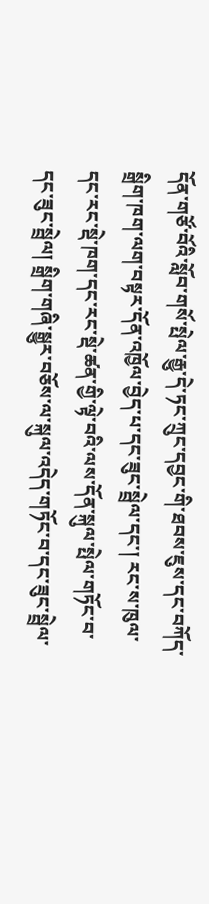དོན་གཙོ་བོའི་སློབ་གསོ་སྤེལ་རྒྱུ་དེ་ཏང་ཀྲུང་དབྱང་གི་ཐབས་ཇུས་དང་བཀོད་སྒྲིག་ཁག་ལག་བསྟར་དོན་འཁྱོལ་བྱེད་པ་དང་ཟུང་སྦྲེལ་དང་། རང་ས་ཁུལ་དང་རང་སྡེ་ཁག་དང་རང་སྡེ་ཚན་གྱི་ལྟེ་བའི་ལས་དོན་སྐུལ་སྤེལ་གཏོང་བ་དང་ཟུང་སྦྲེལ། སྒྲིག་གཞི་སྒྱུར་བཅོས་ལ་སྐུལ་འདེད་གཏོང་བ་དང་ཟུང་སྦྲེལ་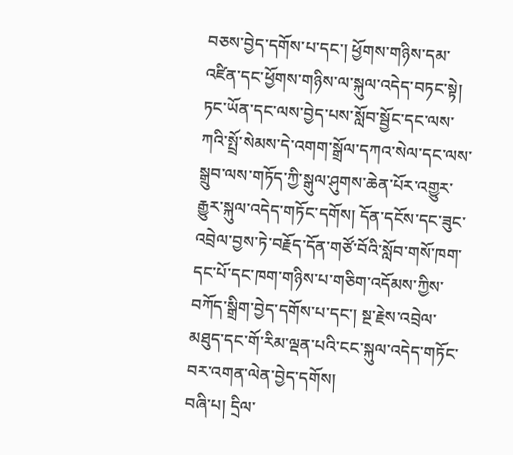བཅས་བྱེད་དགོས་པ་དང་། ཕྱོགས་གཉིས་དམ་འཛིན་དང་ཕྱོགས་གཉིས་ལ་སྐུལ་འདེད་བཏང་སྟེ། ཏང་ཡོན་དང་ལས་བྱེད་པས་སློབ་སྦྱོང་དང་ལས་ཀའི་སྤྲོ་སེམས་དེ་འགག་སྒྲོལ་དཀའ་སེལ་དང་ལས་སྒྲུབ་ལས་གཏོད་ཀྱི་སྒུལ་ཤུགས་ཆེན་པོར་འགྱུར་རྒྱུར་སྐུལ་འདེད་གཏོང་དགོས། དོན་དངོས་དང་ཟུང་འབྲེལ་བྱས་ཏེ་བརྗོད་དོན་གཙོ་བོའི་སློབ་གསོ་ཁག་དང་པོ་དང་ཁག་གཉིས་པ་གཅིག་འདོམས་ཀྱིས་བཀོད་སྒྲིག་བྱེད་དགོས་པ་དང་། སྔ་རྗེས་འབྲེལ་མཐུད་དང་གོ་རིམ་ལྡན་པའི་ངང་སྐུལ་འདེད་གཏོང་བར་འགན་ལེན་བྱེད་དགོས།
བཞི་པ། དྲིལ་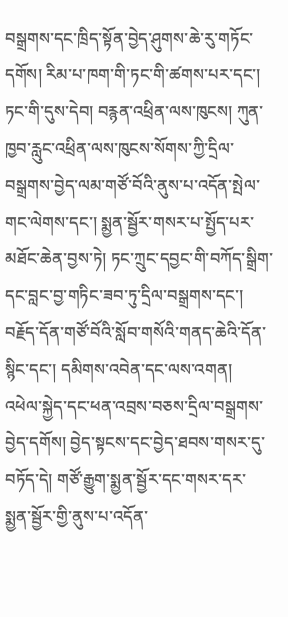བསྒྲགས་དང་ཁྲིད་སྟོན་བྱེད་ཤུགས་ཆེ་རུ་གཏོང་དགོས། རིམ་པ་ཁག་གི་ཏང་གི་ཚགས་པར་དང་། ཏང་གི་དུས་དེབ། བརྙན་འཕྲིན་ལས་ཁུངས། ཀུན་ཁྱབ་རླུང་འཕྲིན་ལས་ཁུངས་སོགས་ཀྱི་དྲིལ་བསྒྲགས་བྱེད་ལམ་གཙོ་བོའི་ནུས་པ་འདོན་སྤེལ་གང་ལེགས་དང་། སྨྱན་སྦྱོར་གསར་པ་སྤྱོད་པར་མཐོང་ཆེན་བྱས་ཏེ། ཏང་ཀྲུང་དབྱང་གི་བཀོད་སྒྲིག་དང་བླང་བྱ་གཏིང་ཟབ་ཏུ་དྲིལ་བསྒྲགས་དང་། བརྗོད་དོན་གཙོ་བོའི་སློབ་གསོའི་གནད་ཆེའི་དོན་སྙིང་དང་། དམིགས་འབེན་དང་ལས་འགན། འཕེལ་སྐྱེད་དང་ཕན་འབྲས་བཅས་དྲིལ་བསྒྲགས་བྱེད་དགོས། བྱེད་སྟངས་དང་བྱེད་ཐབས་གསར་དུ་བཏོད་དེ། གཙོ་རྒྱུག་སྨྱན་སྦྱོར་དང་གསར་དར་སྨྱན་སྦྱོར་གྱི་ནུས་པ་འདོན་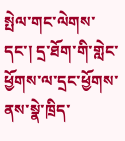སྤེལ་གང་ལེགས་དང་། དྲ་ཐོག་གི་གླེང་ཕྱོགས་ལ་དྲང་ཕྱོགས་ནས་སྣེ་ཁྲིད་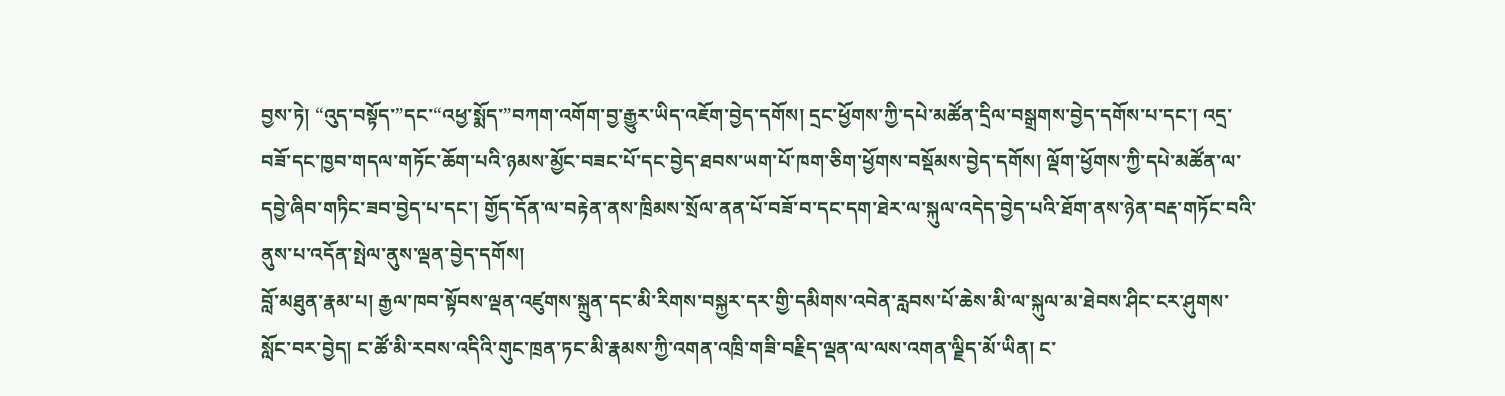བྱས་ཏེ། “འུད་བསྟོད་”དང་“འཕྱ་སྨོད་”བཀག་འགོག་བྱ་རྒྱུར་ཡིད་འཇོག་བྱེད་དགོས། དྲང་ཕྱོགས་ཀྱི་དཔེ་མཚོན་དྲིལ་བསྒྲགས་བྱེད་དགོས་པ་དང་། འདྲ་བཟོ་དང་ཁྱབ་གདལ་གཏོང་ཆོག་པའི་ཉམས་མྱོང་བཟང་པོ་དང་བྱེད་ཐབས་ཡག་པོ་ཁག་ཅིག་ཕྱོགས་བསྡོམས་བྱེད་དགོས། ལྡོག་ཕྱོགས་ཀྱི་དཔེ་མཚོན་ལ་དབྱེ་ཞིབ་གཏིང་ཟབ་བྱེད་པ་དང་། གྱོད་དོན་ལ་བརྟེན་ནས་ཁྲིམས་སྲོལ་ནན་པོ་བཟོ་བ་དང་དག་ཐེར་ལ་སྐུལ་འདེད་བྱེད་པའི་ཐོག་ནས་ཉེན་བརྡ་གཏོང་བའི་ནུས་པ་འདོན་སྤེལ་ནུས་ལྡན་བྱེད་དགོས།
བློ་མཐུན་རྣམ་པ། རྒྱལ་ཁབ་སྟོབས་ལྡན་འཛུགས་སྐྲུན་དང་མི་རིགས་བསྐྱར་དར་གྱི་དམིགས་འབེན་རླབས་པོ་ཆེས་མི་ལ་སྐུལ་མ་ཐེབས་ཤིང་ངར་ཤུགས་སློང་བར་བྱེད། ང་ཚོ་མི་རབས་འདིའི་གུང་ཁྲན་ཏང་མི་རྣམས་ཀྱི་འགན་འཁྲི་གཟི་བརྗིད་ལྡན་ལ་ལས་འགན་ལྗིད་མོ་ཡིན། ང་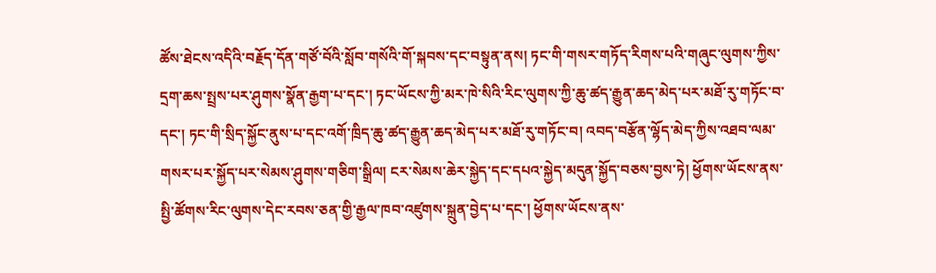ཚོས་ཐེངས་འདིའི་བརྗོད་དོན་གཙོ་བོའི་སློབ་གསོའི་གོ་སྐབས་དང་བསྟུན་ནས། ཏང་གི་གསར་གཏོད་རིགས་པའི་གཞུང་ལུགས་ཀྱིས་དྲག་ཆས་སྤྲས་པར་ཤུགས་སྣོན་རྒྱག་པ་དང་། ཏང་ཡོངས་ཀྱི་མར་ཁེ་སིའི་རིང་ལུགས་ཀྱི་ཆུ་ཚད་རྒྱུན་ཆད་མེད་པར་མཐོ་རུ་གཏོང་བ་དང་། ཏང་གི་སྲིད་སྐྱོང་ནུས་པ་དང་འགོ་ཁྲིད་ཆུ་ཚད་རྒྱུན་ཆད་མེད་པར་མཐོ་རུ་གཏོང་བ། འབད་བརྩོན་ལྷོད་མེད་ཀྱིས་འཐབ་ལམ་གསར་པར་སྐྱོད་པར་སེམས་ཤུགས་གཅིག་སྒྲིལ། ངར་སེམས་ཆེར་སྐྱེད་དང་དཔའ་སྐྱེད་མདུན་སྐྱོད་བཅས་བྱས་ཏེ། ཕྱོགས་ཡོངས་ནས་སྤྱི་ཚོགས་རིང་ལུགས་དེང་རབས་ཅན་གྱི་རྒྱལ་ཁབ་འཛུགས་སྐྲུན་བྱེད་པ་དང་། ཕྱོགས་ཡོངས་ནས་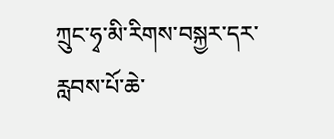ཀྲུང་ཧྭ་མི་རིགས་བསྐྱར་དར་རླབས་པོ་ཆེ་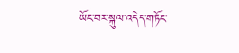ཡོང་བར་སྐུལ་འདེད་གཏོང་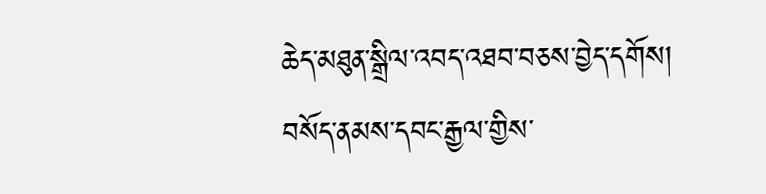ཆེད་མཐུན་སྒྲིལ་འབད་འཐབ་བཅས་བྱེད་དགོས།
བསོད་ནམས་དབང་རྒྱལ་གྱིས་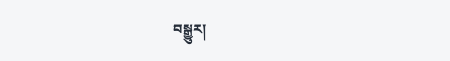བསྒྱུར།